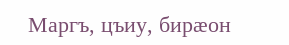Маргъ, цъиу, бирæон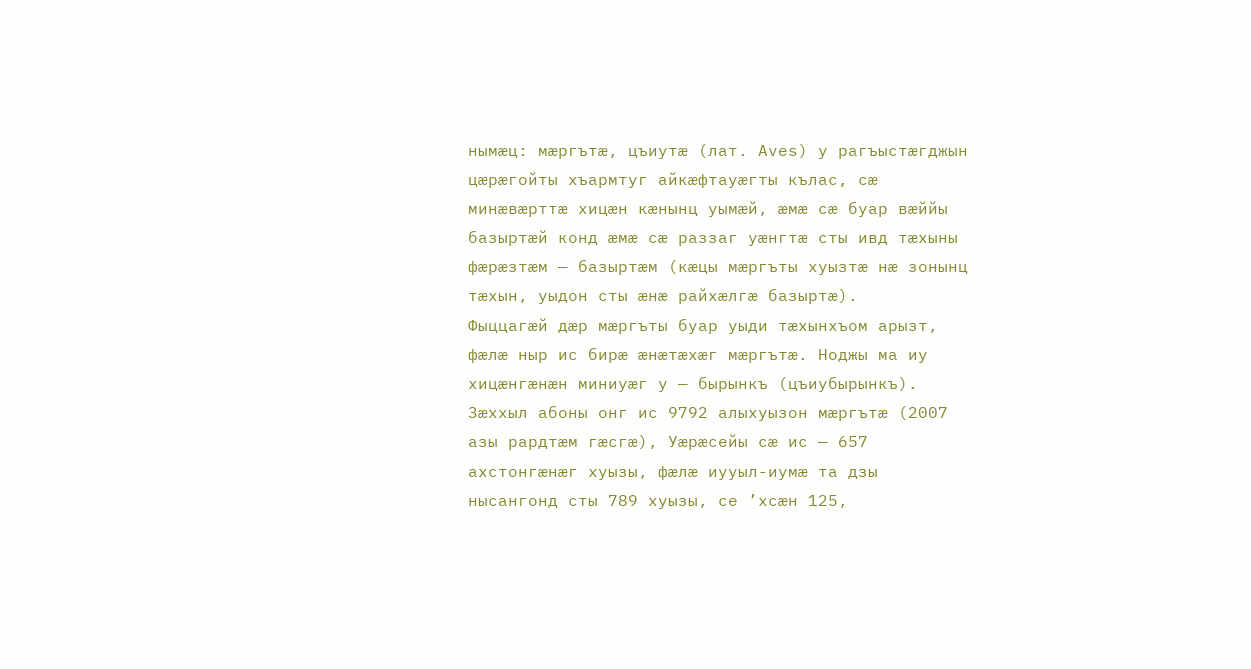нымæц: мæргътæ, цъиутæ (лат. Aves) у рагъыстæгджын цæрæгойты хъармтуг айкæфтауæгты кълас, сæ минæвæрттæ хицæн кæнынц уымæй, æмæ сæ буар вæййы базыртæй конд æмæ сæ раззаг уæнгтæ сты ивд тæхыны фæрæзтæм — базыртæм (кæцы мæргъты хуызтæ нæ зонынц тæхын, уыдон сты æнæ райхæлгæ базыртæ).
Фыццагæй дæр мæргъты буар уыди тæхынхъом арызт, фæлæ ныр ис бирæ æнæтæхæг мæргътæ. Ноджы ма иу хицæнгæнæн миниуæг у — бырынкъ (цъиубырынкъ).
Зæххыл абоны онг ис 9792 алыхуызон мæргътæ (2007 азы рардтæм гæсгæ), Уæрæсейы сæ ис — 657 ахстонгæнæг хуызы, фæлæ иууыл-иумæ та дзы нысангонд сты 789 хуызы, се ’хсæн 125,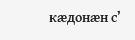кæдонæн с’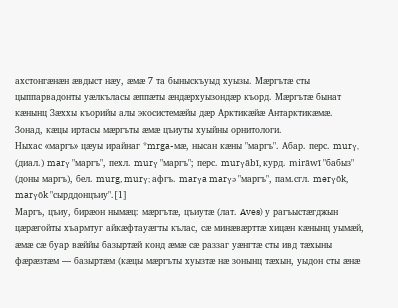ахстонгæнæн æвдыст нæу, æмæ 7 та быныскъуыд хуызы. Мæргътæ сты цыппарвадонты уæлкъласы æппæты æндæрхуызондæр къорд. Мæргътæ бынат кæнынц Зæххы къорийы алы экосистемæйы дæр Арктикæйæ Антарктикæмæ.
Зонад, кæцы иртасы мæргъты æмæ цъиуты хуыйны орнитологи.
Ныхас «маргъ» цæуы ирайнаг *mrga-мæ, нысан кæны "маргъ". Абар. перс. murγ, (диал.) marγ "маргъ", пехл. murγ "маргъ"; перс. murγābī, курд. mirāwī "бабыз" (доны маргъ), бел. murg, murγ; афгъ. marγa marγə "маргъ", пам.сгл. mərγōk, marγōk "сырддонцъиу".[1]
Маргъ, цъиу, бирæон нымæц: мæргътæ, цъиутæ (лат. Aves) у рагъыстæгджын цæрæгойты хъармтуг айкæфтауæгты кълас, сæ минæвæрттæ хицæн кæнынц уымæй, æмæ сæ буар вæййы базыртæй конд æмæ сæ раззаг уæнгтæ сты ивд тæхыны фæрæзтæм — базыртæм (кæцы мæргъты хуызтæ нæ зонынц тæхын, уыдон сты æнæ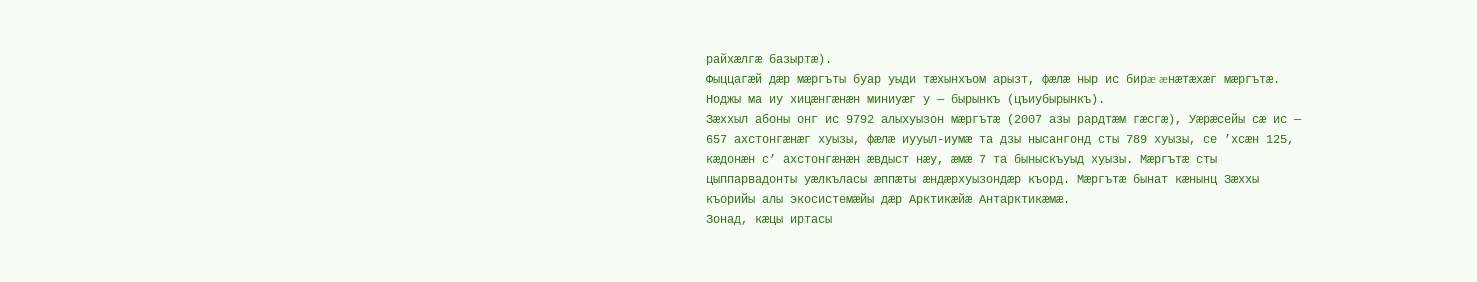райхæлгæ базыртæ).
Фыццагæй дæр мæргъты буар уыди тæхынхъом арызт, фæлæ ныр ис бирæ æнæтæхæг мæргътæ. Ноджы ма иу хицæнгæнæн миниуæг у — бырынкъ (цъиубырынкъ).
Зæххыл абоны онг ис 9792 алыхуызон мæргътæ (2007 азы рардтæм гæсгæ), Уæрæсейы сæ ис — 657 ахстонгæнæг хуызы, фæлæ иууыл-иумæ та дзы нысангонд сты 789 хуызы, се ’хсæн 125, кæдонæн с’ ахстонгæнæн æвдыст нæу, æмæ 7 та быныскъуыд хуызы. Мæргътæ сты цыппарвадонты уæлкъласы æппæты æндæрхуызондæр къорд. Мæргътæ бынат кæнынц Зæххы къорийы алы экосистемæйы дæр Арктикæйæ Антарктикæмæ.
Зонад, кæцы иртасы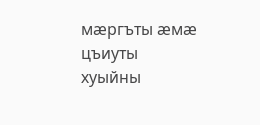мæргъты æмæ цъиуты хуыйны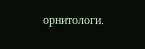орнитологи.